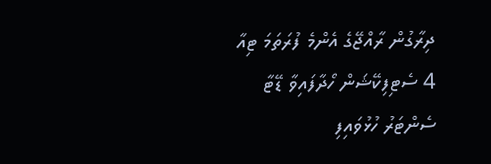ދިރާގުން ރާއްޖޭގެ އެންމެ ފުރަތަމަ ޓިއާ 4 ސެޓިފިކޭޝަން ހޯދާފައިވާ ޑޭޓާ ސެންޓަރު ހުޅުވައިފި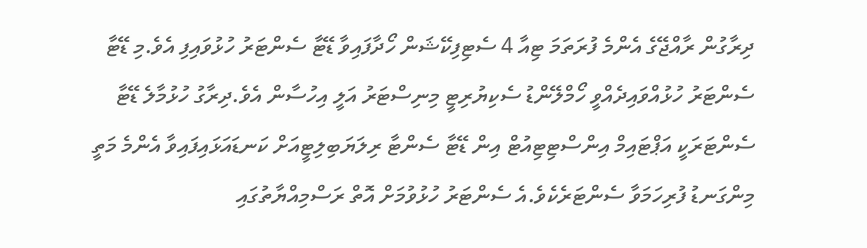ދިރާގުން ރާއްޖޭގެ އެންމެ ފުރަތަމަ ޓިއާ 4 ސެޓިފިކޭޝަން ހޯދާފައިވާ ޑޭޓާ ސެންޓަރު ހުޅުވައިފި އެވެ.މި ޑޭޓާ ސެންޓަރު ހުޅުއްވައިދެއްވީ ހޯމްލޭންޑު ސެކިޔުރިޓީ މިނިސްޓަރު އަލީ އިހުސާން އެވެ.ދިރާގު ހުޅުމާލެ ޑޭޓާ ސެންޓަރަކީ އަޕްޓައިމް އިންސްޓިޓިއުޓް އިން ޑޭޓާ ސެންޓާ ރިލަޔަބިލިޓީއަށް ކަނޑައަޅައިފައިވާ އެންމެ މަތީ މިންގަނޑު ފުރިހަމަވާ ސެންޓަރެކެވެ.އެ ސެންޓަރު ހުޅުވުމަށް އޮތް ރަސްމިއްޔާތުގައި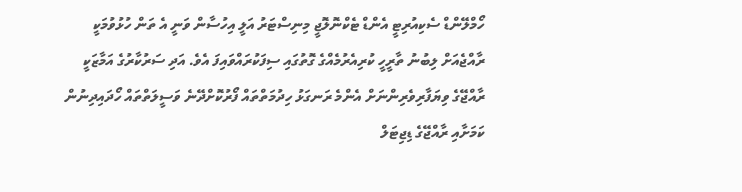ހޯމްލޭންޑް ސެކިއުރިޓީ އެންޑް ޓެކްނޮލޮޖީ މިނިސްޓަރު އަލީ އިހުސާން ވަނީ އެ ތަން ހުޅުވުމަކީ ރާއްޖެއަށް ލިބުނު ތާރީހީ ކުރިއެރުމެއްގެ ގޮތުގައި ސިފަކުރައްވައިފަ އެވެ. އަދި ސަރުކާރުގެ އަމާޒަކީ ރާއްޖޭގެ ވިޔަފާރިވެރިންނަށް އެންމެ ރަނގަޅު ހިދުމަތްތައް ފޯރުކޮށްދޭނެ ވަސީލަތްތައް ހޯދައިދިނުން ކަމަށާއި ރާއްޖޭގެ ޑިޖިޓަލް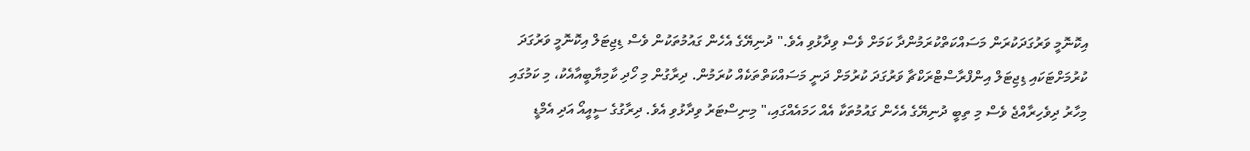އިކޮނޮމީ ވަރުގަދަކުރަން މަސައްކަތްކުރަމުންދާ ކަމަށް ވެސް ވިދާޅުވި އެވެ." ދުނިޔޭގެ އެހެން ގައުމުތަކުން ވެސް ޑިޖިޓަލް އިކޮނޮމީ ވަރުގަދަ ކުރުމަށްޓަކައި ޑިޖިޓަލް އިންފްރާސްޓްރަކްޗާ ވަރުގަދަ ކުރުމަށް ދަނީ މަސައްކަތްތަކެއް ކުރަމުން. ދިރާގުން މި ހޯދި ކާމިޔާބީއާއެކު، މި ކަމުގައި މިހާރު ދިވެހިރާއްޖެ ވެސް މި ތިބީ ދުނިޔޭގެ އެހެން ގައުމުތަކާ އެއް ހަމައެއްގައި،" މިނިސްޓަރު ވިދާޅުވި އެވެ. ދިރާގުގެ ސީއީއޯ އަދި އެމްޑީ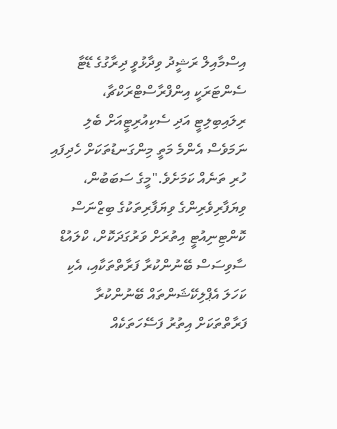އިސްމާއިލް ރަޝީދު ވިދާޅުވީ ދިރާގުގެ ޑޭޓާ ސެންޓަރަކީ އިންފްރާސްޓްރަކްޗާ، ރިލައިބިލިޓީ އަދި ސެކިއުރިޓީއަށް ބެލި ނަމަވެސް އެންމެ މަތީ މިންގަނޑުތަކަށް ހެދިފައި ހުރި ތަނެއް ކަމަށެވެ."މީގެ ސަބަބުން، ވިޔަފާރިވެރިންގެ ވިޔަފާރިތަކުގެ ބިޒްނަސް ކޮންޓިނިއުޓީ އިތުރަށް ވަރުގަދަކޮށް، ކްލައުޑް ސާވިސަސް ބޭނުންކުރާ ފަރާތްތަކާއި، އެކި ކަހަލަ އެޕްލިކޭޝަންތައް ބޭނުންކުރާ ފަރާތްތަކަށް އިތުރު ފަސޭހަތަކެއް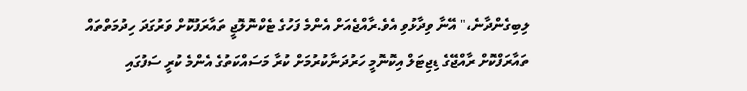ލިބިގެންދާނެ،" އޭނާ ވިދާޅުވި އެވެ.ރާއްޖެއަށް އެންމެ ފަހުގެ ޓެކްނޮލޮޖީ ތައާރަފުކޮށް ވަރުގަދަ ހިދުމަތްތައް ތައާރަފްކޮށް ރާއްޖޭގެ ޑިޖިޓަލް އިކޮނޮމީ ހަރުދަނާކުރުމަށް ކުރާ މަސައްކަތުގެ އެންމެ ކުރީ ސަފުގައި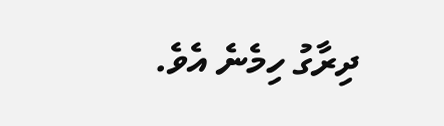ދިރާގު ހިމެނެ އެވެ.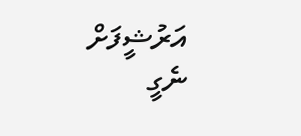އަރުޝީފަށް ނެގީ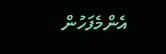އެންމެފަހުން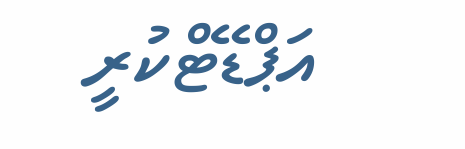އަޕްޑޭޓްކުރީ